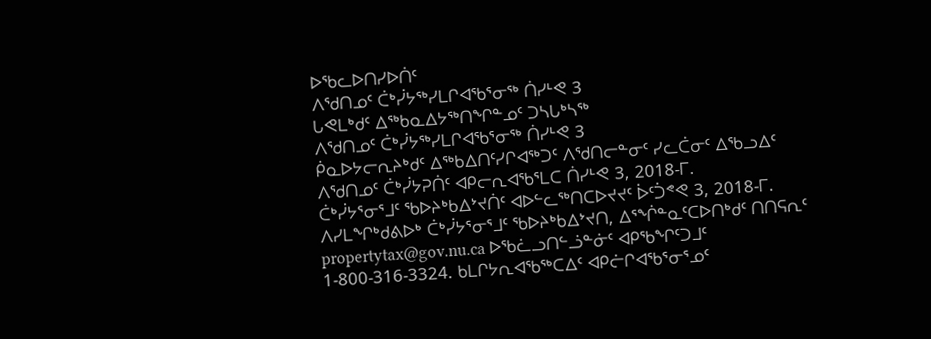ᐅᖃᓚᐅᑎᓯᐅᑏᑦ
ᐱᖁᑎᓄᑦ ᑖᒃᓰᔭᖅᓯᒪᒋᐊᖃᕐᓂᖅ ᑏᓯᒻᕙ 3
ᒐᕙᒪᒃᑯᑦ ᐃᖅᑲᓇᐃᔭᖅᑎᖏᓐᓄᑦ ᑐᓴᒐᒃᓴᖅ
ᐱᖁᑎᓄᑦ ᑖᒃᓰᔭᖅᓯᒪᒋᐊᖃᕐᓂᖅ ᑏᓯᒻᕙ 3
ᑮᓇᐅᔭᓕᕆᔨᒃᑯᑦ ᐃᖅᑲᐃᑎᑦᓯᒋᐊᖅᑐᑦ ᐱᖁᑎᓕᓐᓂᑦ ᓯᓚᑖᓂᑦ ᐃᖃᓗᐃᑦ ᐱᖁᑎᓄᑦ ᑖᒃᓰᔭᕈᑏᑦ ᐊᑭᓕᕆᐊᖃᕐᒪᑕ ᑏᓯᒻᕙ 3, 2018-ᒥ.
ᑖᒃᓰᔭᕐᓂᕐᒧᑦ ᖃᐅᔨᒃᑲᐃᔾᔪᑏᑦ ᐊᐅᓪᓚᖅᑎᑕᐅᔪᔪᑦ ᐆᑦᑑᕝᕙ 3, 2018-ᒥ. ᐱᓯᒪᖏᒃᑯᕕᐅᒃ ᑖᒃᓰᔭᕐᓂᕐᒧᑦ ᖃᐅᔨᒃᑲᐃᔾᔪᑎ, ᐃᕐᖐᓐᓇᑦᑕᐅᑎᒃᑯᑦ ᑎᑎᕋᕆᑦ propertytax@gov.nu.ca ᐅᖃᓛᓗᑎᓪᓘᓐᓃᑦ ᐊᑭᖃᖏᑦᑐᒧᑦ 1-800-316-3324. ᑲᒪᒋᔭᕆᐊᖃᖅᑕᐃᑦ ᐊᑭᓖᒋᐊᖃᕐᓂᕐᓄᑦ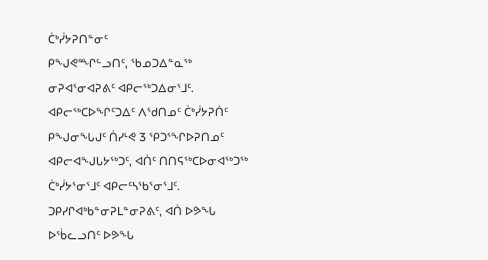ᑖᒃᓰᔭᕈᑎᓐᓂᑦ
ᑭᖑᕙᙱᓪᓗᑎᑦ, ᖃᓄᑐᐃᓐᓇᖅ ᓂᕈᐊᕐᓂᐊᕈᕕᑦ ᐊᑭᓕᖅᑐᐃᓂᕐᒧᑦ. ᐊᑭᓕᖅᑕᐅᖏᑦᑐᐃᑦ ᐱᖁᑎᓄᑦ ᑖᒃᓰᔭᕈᑏᑦ ᑭᖑᓂᖓᒍᑦ ᑏᓯᒻᕙ 3 ᕿᑐᕐᖏᐅᕈᑎᓄᑦ ᐊᑭᓕᐊᖑᒐᔭᖅᑐᑦ, ᐊᑏᑦ ᑎᑎᕋᖅᑕᐅᓂᐊᖅᑐᖅ ᑖᒃᓰᔭᕐᓂᕐᒧᑦ ᐊᑭᓕᑦᓴᖃᕐᓂᕐᒧᑦ.
ᑐᑭᓯᒋᐊᒃᑲᓐᓂᕈᒪᓐᓂᕈᕕᑦ, ᐊᑏ ᐅᕗᖓ ᐅᖄᓚᓗᑎᑦ ᐅᕗᖓ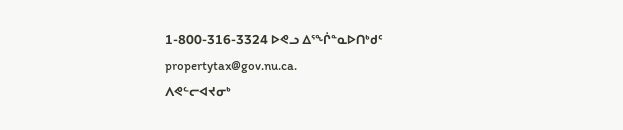1-800-316-3324 ᐅᕙᓗ ᐃᕐᖐᓐᓇᐅᑎᒃᑯᑦ propertytax@gov.nu.ca.
ᐱᕙᓪᓕᐊᔪᓂᒃ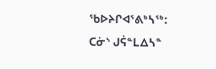ᖃᐅᔨᒋᐊᕐᕕᒃᓴᖅ:
ᑕᓃᔅ ᒍᕌᓐᒪᐃᓴᓐ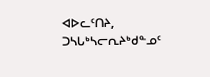ᐊᐅᓚᑦᑎᔨ, ᑐᓴᒐᒃᓴᓕᕆᔨᒃᑯᓐᓄᑦ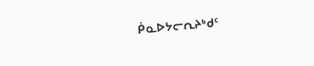ᑮᓇᐅᔭᓕᕆᔨᒃᑯᑦ